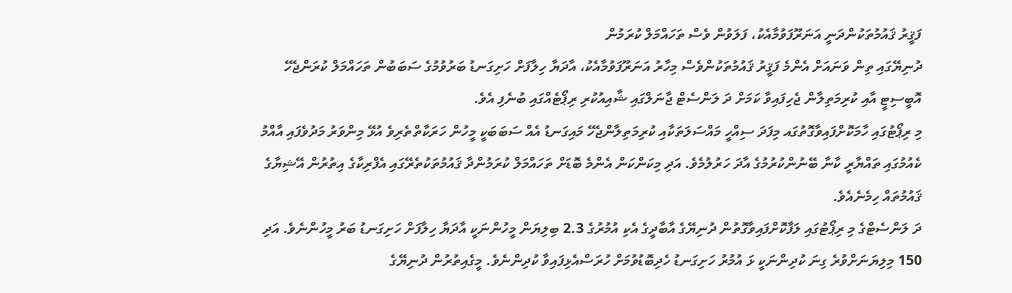ފަޤީރު ޤައުމުތަކުންދަނީ އަނަރޫފަވުމާއެކު، ފަލަވުން ވެސް ތަހައްމަލް ކުރަމުން
ދުނިޔޭގައި ތިން ވަނައަށް އެންމެ ފަޤީރު ޤައުމުތަކުންވެސް މިހާރު އަނަރޫފަވުމާއެކު، އާދަޔާ ހިލާފަށް ހަށިގަނޑު ބަރުވުމުގެ ސަބަބުން ތަހައްމަލް ކުރަންޖެހޭ އޮބީސިޓީ އާއި ކުރިމަތިލާން ޖެހިފައިވާ ކަމަށް ދަ ލަންސެޓް ޖާނަލްގައި ޝާއިއުކުރި ރިޕޯޓެއްގައި ބުނެފި އެވެ.
މި ރިޕޯޓުގައި ހާމަކޮށްފައިވާގޮތުގައ މިފަދަ ސިއްހީ މައްސަލަތަކާއި ކުރިމަތިލާންޖެހޭ މައިގަނޑު އެއް ސަބަބަކީ މީހުން ހަރަކާތްތެރިވެ އުޅޭ މިންވަރު މަދުވެފައި އާއްމު ކެއުމުގައި ތައްޔާރީ ކާނާ ބޭނުންކުރުމުގެ އާދަ ހަރުލުމެވެ. އަދި މިކަންކަން އެންމެ ބޮޑަށް ތަހައްމަލް ކުރަމުންދާ ޤައުމުތަކުތެރޭގައި އެފްރިކާގެ އިތުރުން އޭޝިޔާގެ ޤައުމުތައް ހިމެނެއެވެ.
ދަ ލަންސެޓްގެ މި ރިޕޯޓުގައި ލަފާކޮށްފައިވާގޮތުން ދުނިޔޭގެ އާބާދީގެ އެކި އުމުރުގެ 2.3 ބިލިޔަން މީހުންނަކީ އާދަޔާ ހިލާފަށް ހަށިގަނޑު ބަރު މީހުންނެވެ. އަދި 150 މިލިޔަނަށްވުރެ ގިނަ ކުދިންނަކީ ޅަ އުމުރު ހަށިގަނޑު ހެދިބޮޑުވުމަށް ހުރަސްއެޅިފައިވާ ކުދިންނެވެ. މީގެއިތުރުން ދުނިޔޭގެ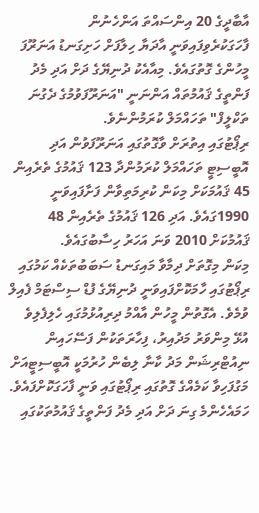އާބާދީގެ 20 އިންސައްތަ އަންހެނުން ފާހަގަކުރެވިފައިވަނީ އާދަޔާ ހިލާފަށް ހަށިގަނޑު އަނަރޫފަ މީހުންގެ ގޮތުގައެވެ. މިއާއެކު ދުނިޔޭގެ ދަށް އަދި މެދު ފަންތީގެ ޤައުމުތައް އަންނަނީ "އަނަރޫފަވުމުގެ ދެގުނަ ތަކްލީފް" ތަހައްމަލް ކުރަމުންނެވެ.
ރިޕޯޓުގައި އިތުރަށް ވާގޮތުގައި އަނަރޫފަވުން އަދި އޮބީސިޓީ ތަހައްމަލް ކުރަމުންދާ 123 ޤައުމުގެ ތެރެއިން 45 ޤައުމަކަށް މިކަން ކުރިމަތިވާން ފަށާފައިވަނީ 1990ގައެވެ. އަދި 126 ޤައުމުގެ ތެރެއިން 48 ޤައުމުކަށް 2010 ވަނަ އަހަރު ހިސާބުގައެވެ.
މިކަން މިގޮތަށް ދިމާވާ މައިގަނޑު ސަބަބުތަކެއް ކަމުގައި ރިޕޯޓުގައި ހާމަކޮށްފައިވަނީ ދުނިޔޭގެ ފުޑް ސިސްޓަމް ފެއިލް ވުމެވެ. އެގޮތުން މީހުން އާއްމު ދިރިއުޅުމުގައި ހެލިފެލިވެ އުޅޭ މިންވަރު މަދުއިރު، ފިހާރަތަކުން ފަސޭހައިން ނިއުޓްރިޝަން މަދު ކާނާ ލިބެން ހުރުމަކީ އޮބީސިޓީއަށް މަގުފަހިވާ ކަމެއްގެ ގޮތުގައި ރިޕޯޓުގައި ވަނީ ފާހަގަކޮށްފައެވެ.
ހަމައެހެންމެ ގިނަ ދަށް އަދި މެދު ފަންތީގެ ޤައުމުތަކުގައި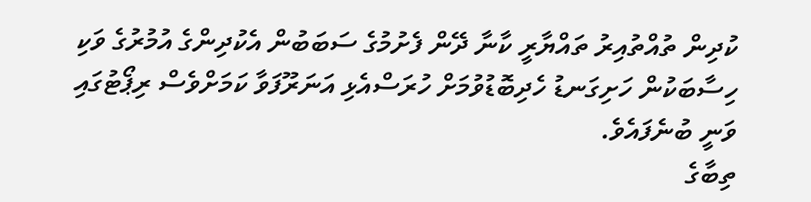ކުދިން ތުއްތުއިރު ތައްޔާރީ ކާނާ ދޭން ފެށުމުގެ ސަބަބުން އެކުދިންގެ އުމުރުގެ ވަކި ހިސާބަކުން ހަށިގަނޑު ހެދިބޮޑުވުމަށް ހުރަސްއެޅި އަނަރޫފަވާ ކަމަށްވެސް ރިޕޯޓުގައި ވަނީ ބުނެފައެވެ.
ތިބާގެ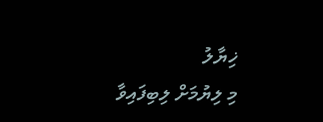ޚިޔާލު
މި ލިޔުމަށް ލިބިފައިވާ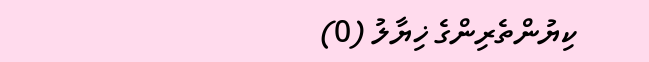ކިޔުންތެރިންގެ ޚިޔާލު (0)